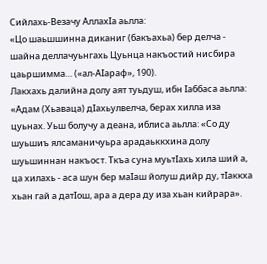Сийлахь-Везачу АллахIа аьлла:
«Цо шаьшшинна диканиг (бакъахьа) бер делча - шайна деллачуьнгахь Цуьнца накъостий нисбира цаьршимма… («ал-АIараф», 190).
Лакхахь далийна долу аят туьдуш, ибн Iаббаса аьлла:
«Адам (Хьаваца) дIахьулвелча, берах хилла иза цуьнах. Уьш болучу а деана, иблиса аьлла: «Со ду шуьшиъ ялсаманичуьра арадаьккхина долу шуьшиннан накъост. Ткъа суна муьтIахь хила ший а, ца хилахь - аса шун бер маIаш йолуш дийр ду, тIаккха хьан гай а датIош, ара а дера ду иза хьан кийрара».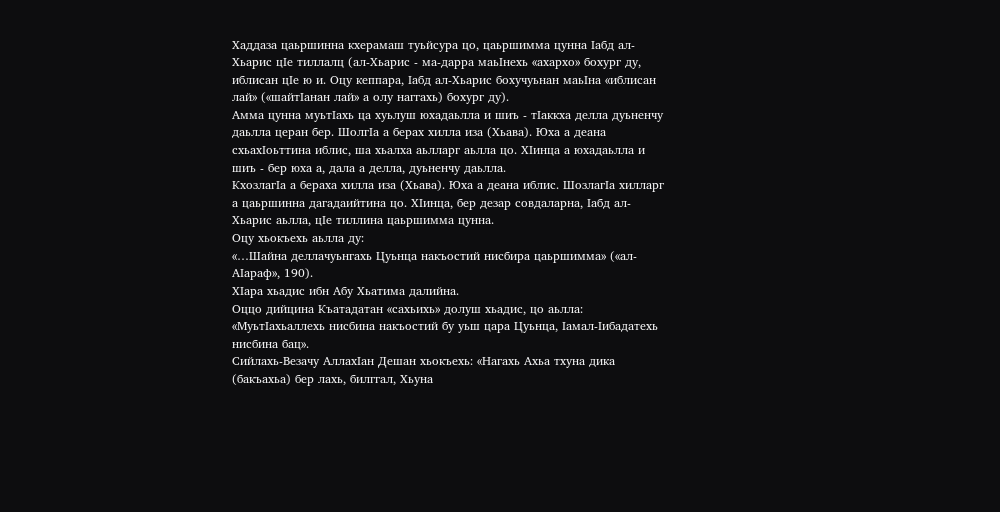Хаддаза цаьршинна кхерамаш туьйсура цо, цаьршимма цунна Iабд ал-Хьарис цIе тиллалц (ал-Хьарис - ма-дарра маьIнехь «ахархо» бохург ду, иблисан цIе ю и. Оцу кеппара, Iабд ал-Хьарис бохучуьнан маьIна «иблисан лай» («шайтIанан лай» а олу наггахь) бохург ду).
Амма цунна муьтIахь ца хуьлуш юхадаьлла и шиъ - тIаккха делла дуьненчу даьлла церан бер. ШолгIа а берах хилла иза (Хьава). Юха а деана схьахIоьттина иблис, ша хьалха аьлларг аьлла цо. ХIинца а юхадаьлла и шиъ - бер юха а, дала а делла, дуьненчу даьлла.
КхозлагIа а бераха хилла иза (Хьава). Юха а деана иблис. ШозлагIа хилларг а цаьршинна дагадаийтина цо. ХIинца, бер дезар совдаларна, Iабд ал-Хьарис аьлла, цIе тиллина цаьршимма цунна.
Оцу хьокъехь аьлла ду:
«…Шайна деллачуьнгахь Цуьнца накъостий нисбира цаьршимма» («ал-АIараф», 190).
ХIара хьадис ибн Абу Хьатима далийна.
Оццо дийцина Къатадатан «сахьихь» долуш хьадис, цо аьлла:
«МуьтIахьаллехь нисбина накъостий бу уьш цара Цуьнца, Iамал-Iибадатехь нисбина бац».
Сийлахь-Везачу АллахIан Дешан хьокъехь: «Нагахь Ахьа тхуна дика (бакъахьа) бер лахь, билггал, Хьуна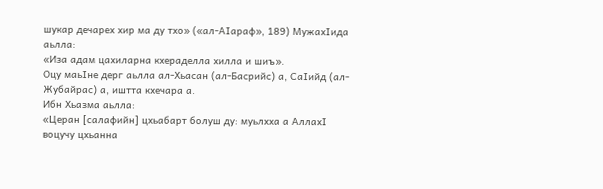шукар дечарех хир ма ду тхо» («ал-АIараф», 189) МужахIида аьлла:
«Иза адам цахиларна кхераделла хилла и шиъ».
Оцу маьIне дерг аьлла ал-Хьасан (ал-Басрийс) а, СаIийд (ал-Жубайрас) а, иштта кхечара а.
Ибн Хьазма аьлла:
«Церан [салафийн] цхьабарт болуш ду: муьлхха а АллахI воцучу цхьанна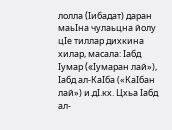лолла (Iибадат) даран маьIна чулаьцна йолу цIе тиллар дихкина хилар, масала: Iабд Iумар («Iумаран лай»), Iабд ал-КаIба («КаIбан лай») и.дI.кх. Цхьа Iабд ал-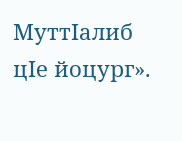МуттIалиб цIе йоцург».